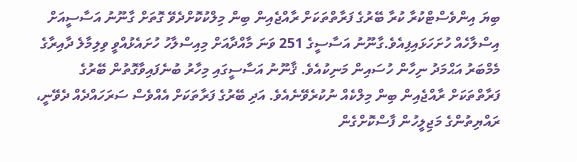ބިޔަ އިންވެސްޓްކުރާ ކުރާ ބޭރުގެ ފަރާތްތަކަށް ރާއްޖެއިން ބިން މިލްކުކޮށްދެވޭ ގޮތަށް ގާނޫނު އަސާސީއަށް އިސްލާހެއް ހުށަހަޅައިފިއެވެ.ގާނޫނު އަސާސީގެ 251 ވަނަ މާއްދާއަށް މިއިސްލާހު ހުށައެޅުއްވީ ވިލިމާލެ ދާއިރާގެ މެމްބަރު އަޙްމަދު ނިހާން ހުސައިން މަނިކުއެވެ. ޤާނޫނު އަސާސީގައި މިހާރު ބުނެފައިވާގޮތުން ބޭރުގެ ފަރާތްތަކަށް ރާއްޖެއިން ބިން މިލްކެއް ނުކުރެވޭނެއެވެ. އަދި ބޭރުގެ ފަރާތަކަށް އެއްވެސް ސަރަހައްދެއް ދެވޭނީ، ރައްޔިތުންގެ މަޖިލީހުން ފާސްކޮށްގެން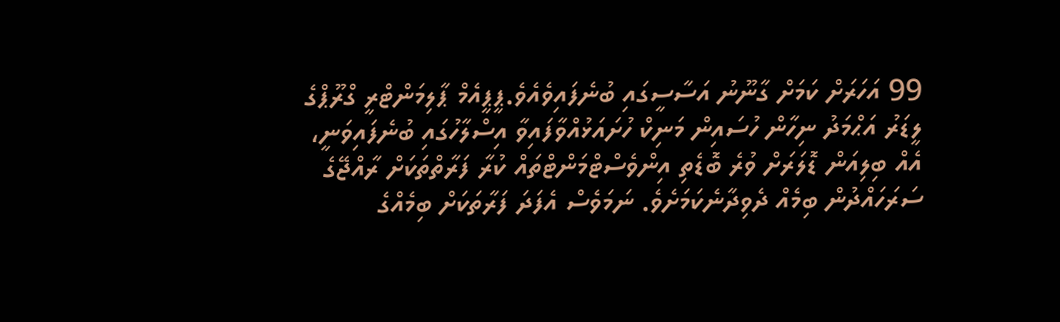99 އަހަރަށް ކަމަށް ގާނޫނު އަސާސީގައި ބުނެފައިވެއެވެ.ޕީޕީއެމް ޕާލިމަންޓްރީ ގްރޫޕްގެ ލީޑަރު އަޙްމަދު ނިހާން ހުސައިން މަނިކް ހުށައަޅުއްވާފައިވާ އިސްލާހުގައި ބުނެފައިވަނީ، އެއް ބިލިއަން ޑޮލަރަށް ވުރެ ބޮޑެތި އިންވެސްޓްމަންޓްތައް ކުރާ ފަރާތްތަކަށް ރާއްޖޭގެ ސަރަހައްދުން ބިމެއް ދެވިދާނެކަމަށެވެ. ނަމަވެސް އެފަދަ ފަރާތަކަށް ބިމެއްގެ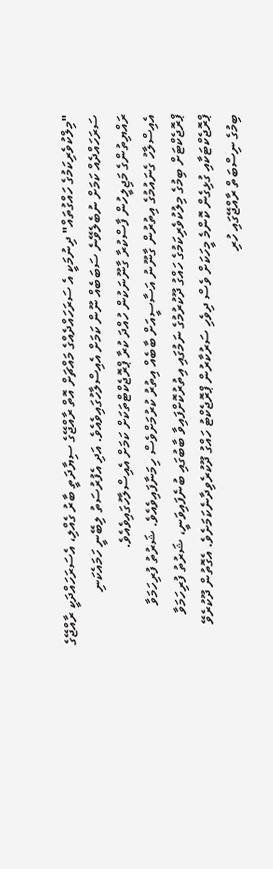"މިލްކުވެރިކަމުގެ ހައްގުތައް" ދިނުމަކީ އެ ސަރަހައްދެއްގެ މައްޗަށް އޮތް ރާއްޖޭގެ ސިޔާދަތީ ބާރު ގެއްލި، އެސަރަހައްދަކީ ރާއްޖޭގެ ސަރަހައްދެއް ކަމަށް ނުބެލެވޭނެ ސަބަބެއް ނޫން ކަމަށް އެއިސްލާހުގައިވެއެވެ. އަދި އެފުރުސަތު ލިބޭނީ ހަމައެކަނި ރައްޔިތުންގެ މަޖިލީހުން ފާސްކުރާ ގާނޫނަކުން ހުއްދަ ކުރާ ޕްރޮޖެކްޓްތަކަށް ކަމަށް އެއިސްލާހުގައިވެއެވެ.
އެއިސްލާހު ގެނައުމުގެ އިތުރުން ގާނޫނު އަސާސީއަށް ބާބެއް އިތުރު ކުރުމަށްވެސް ހިމަނާފައިވެއެވެ. ޝަރުތު ފުރިހަމަވާ ޕްރޮޖެކްޓަށް ބިމުގެ މިލުކުވެރިކަމުގެ ހައްގު ދޫކުރުމުގެ ނަމުގައި އިތުރުކޮށްފައިވާ ބާބުގައި ބުނެފައިވަނީ، ޝަރުތު ފުރިހަމަވާ ޕްރޮޖެކްޓަކާއި ގުޅިގެން ކޮންމެ މީހަކަށް ވެސް ދިވެހި ސަރުކާރުން ޕްރޮޖެކްޓު ހައްގު ދޫކުރެވިދާނެކަމަށެވެ. އެގޮތުން ދޫކުރެވޭ ބިމުގެ ނިސްބަތް ރާއްޖޭގައި ހުރި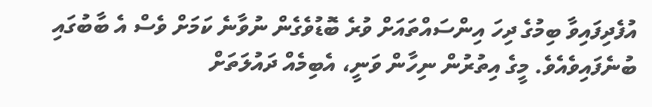އުފެދިފައިވާ ބިމުގެ ދިހަ އިންސައްތައަށް ވުރެ ބޮޑުވެގެން ނުވާނެ ކަމަށް ވެސް އެ ބާބުގައި ބުނެފައިވެއެވެ. މީގެ އިތުރުން ނިހާން ވަނީ، އެބިމެއް ދައުލަތަށް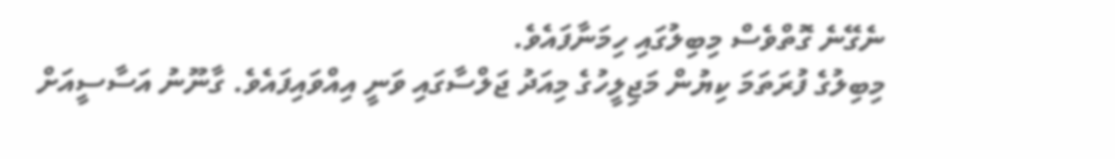ނެގޭނެ ގޮތްވެސް މިބިލުގައި ހިމަނާފައެވެ.
މިބިލުގެ ފުރަތަމަ ކިޔުން މަޖިލީހުގެ މިއަދު ޖަލްސާގައި ވަނީ އިއްވައިފައެވެ. ގާނޫނު އަސާސީއަށް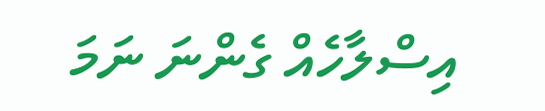އިސްލާހެއް ގެންނަ ނަމަ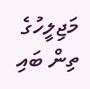މަޖިލީހުގެ ތިން ބައި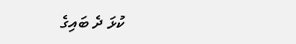ކުޅަ ދެ ބައިގެ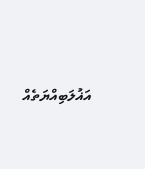އަޣުލަބިއްޔަތެއް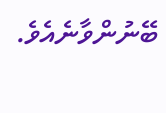ބޭނުންވާނެއެވެ.